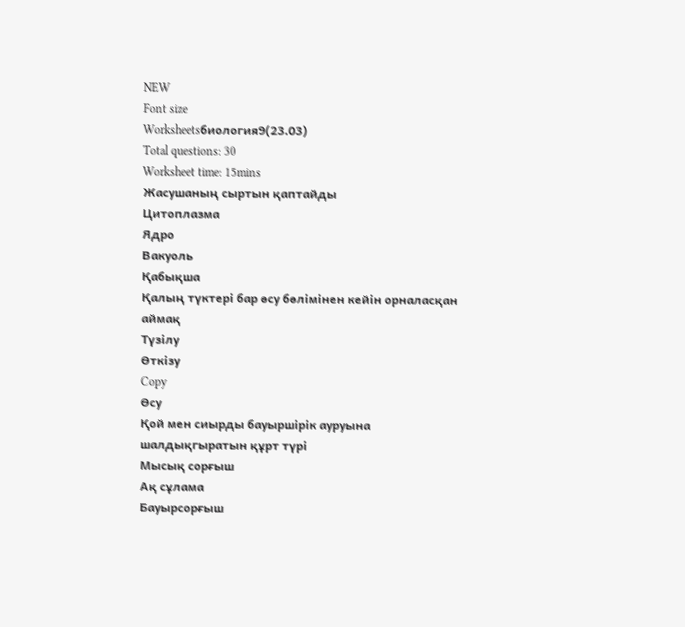NEW
Font size
Worksheetsбиология9(23.03)
Total questions: 30
Worksheet time: 15mins
Жасушаның сыртын қаптайды
Цитоплазма
Ядро
Вакуоль
Қабықша
Қалың түктері бар өсу бөлімінен кейін орналасқан аймақ
Түзілу
Өткізу
Copy
Өсу
Қой мен сиырды бауыршірік ауруына шалдықгыратын құрт түрі
Мысық сорғыш
Ақ сұлама
Бауырсорғыш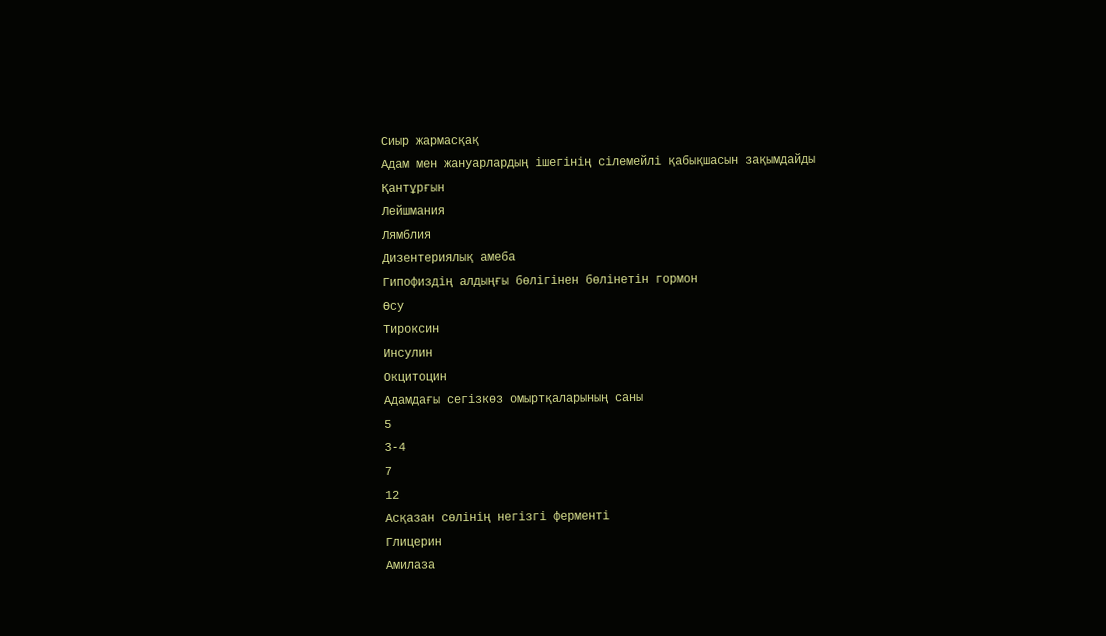Сиыр жармасқақ
Адам мен жануарлардың ішегінің сілемейлі қабықшасын зақымдайды
Қантұрғын
Лейшмания
Лямблия
Дизентериялық амеба
Гипофиздің алдыңғы бөлігінен бөлінетін гормон
Өсу
Тироксин
Инсулин
Окцитоцин
Адамдағы сегізкөз омыртқаларының саны
5
3-4
7
12
Асқазан сөлінің негізгі ферменті
Глицерин
Амилаза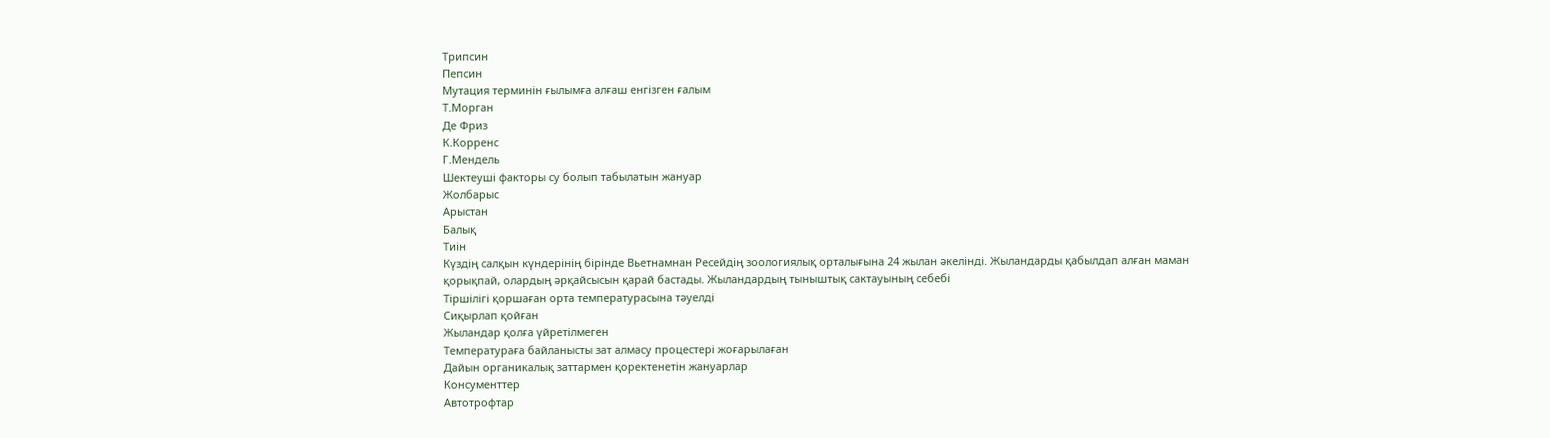Трипсин
Пепсин
Мутация терминін ғылымға алғаш енгізген ғалым
Т.Морган
Де Фриз
К.Корренс
Г.Мендель
Шектеуші факторы су болып табылатын жануар
Жолбарыc
Арыстан
Балық
Тиін
Күздің салқын күндерінің бірінде Вьетнамнан Ресейдің зоологиялық орталығына 24 жылан әкелінді. Жыландарды қабылдап алған маман қорықпай, олардың әрқайсысын қарай бастады. Жыландардың тыныштық сактауының себебі
Тіршілігі қоршаған орта температурасына тәуелді
Сиқырлап қойған
Жыландар қолға үйретілмеген
Температураға байланысты зат алмасу процестері жоғарылаған
Дайын органикалық заттармен қоректенетін жануарлар
Консументтер
Автотрофтар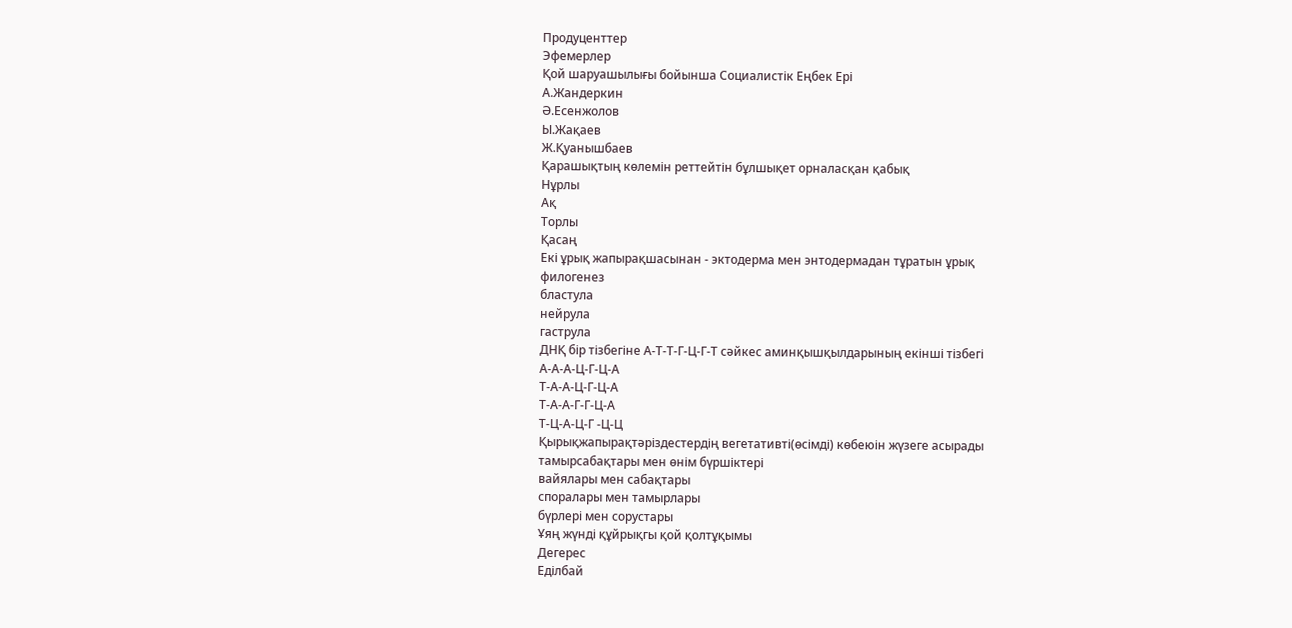Продуценттер
Эфемерлер
Қой шаруашылығы бойынша Социалистік Еңбек Ері
А.Жандеркин
Ә.Есенжолов
Ы.Жақаев
Ж.Қуанышбаев
Қарашықтың көлемін реттейтін бұлшықет орналасқан қабық
Нұрлы
Ақ
Торлы
Қасаң
Екі ұрық жапырақшасынан - эктодерма мен энтодермадан тұратын ұрық
филогенез
бластула
нейрула
гаструла
ДНҚ бір тізбегіне А-Т-Т-Г-Ц-Г-Т сәйкес аминқышқылдарының екінші тізбегі
А-А-А-Ц-Г-Ц-А
Т-А-А-Ц-Г-Ц-А
Т-А-А-Г-Г-Ц-А
Т-Ц-А-Ц-Г -Ц-Ц
Қырықжапырақтәріздестердің вегетативті(өсімді) көбеюін жүзеге асырады
тамырсабақтары мен өнім бүршіктері
вайялары мен сабақтары
споралары мен тамырлары
бүрлері мен сорустары
Ұяң жүнді құйрықгы қой қолтұқымы
Дегерес
Еділбай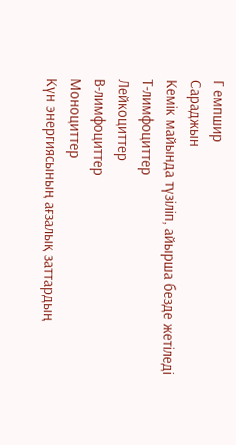Г емпшир
Сараджын
Кемік майында түзіліп, айырша безде жетіледі
Т-лимфоциттер
Лейкоциттер
В-лимфоциттер
Моноциттер
Күн энергиясының ағзалық заттардың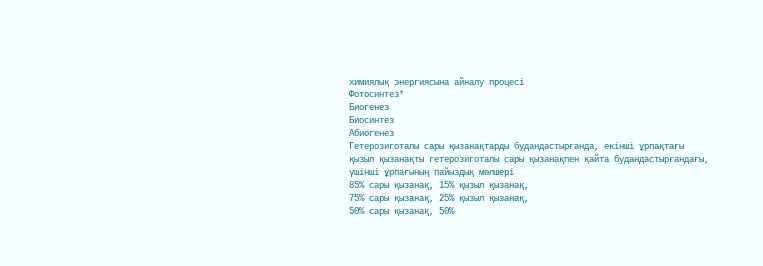химиялық энергиясына айналу процесі
Фотосинтез*
Биогенез
Биосинтез
Абиогенез
Гетерозиготалы сары қызанақтарды будандастырғанда, екінші ұрпақтағы қызыл қызанақты гетерозиготалы сары қызанақпен қайта будандастырғандағы, үшінші ұрпағының пайыздық мөлшері
85% сары қызанақ, 15% қызыл қызанақ,
75% сары қызанақ, 25% қызыл қызанақ,
50% сары қызанақ, 50%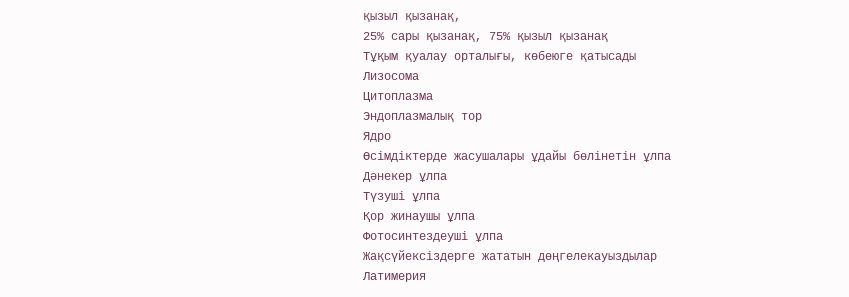қызыл қызанақ,
25% сары қызанақ, 75% қызыл қызанақ
Тұқым қуалау орталығы, көбеюге қатысады
Лизосома
Цитоплазма
Эндоплазмалық тор
Ядро
Өсімдіктерде жасушалары ұдайы бөлінетін ұлпа
Дәнекер ұлпа
Түзуші ұлпа
Қор жинаушы ұлпа
Фотосинтездеуші ұлпа
Жақсүйексіздерге жататын дөңгелекауыздылар
Латимерия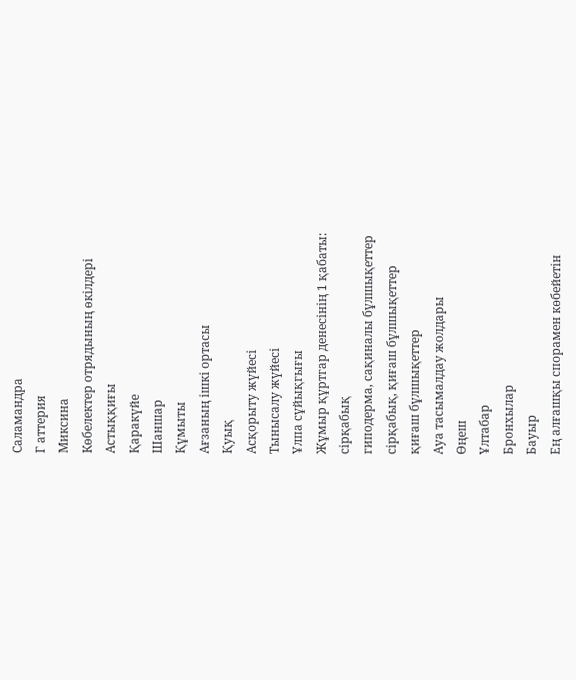Саламандра
Г аттерия
Миксина
Көбелектер отрядының өкілдері
Астыққиғы
Қаракүйе
Шаншар
Құмыты
Ағзаның ішкі ортасы
Қуық
Асқорыту жүйесі
Тынысалу жүйесі
Ұлпа сұйықгығы
Жұмыр құртгар денесінің 1 қабаты:
сірқабық
гиподерма, сақиналы бұлшықеттер
сірқабық, қиғаш бұлшықеттер
қиғаш бұлшықеттер
Ауа тасымалдау жолдары
Өңеш
Ұлтабар
Бронхылар
Бауыр
Ең алғашқы спорамен көбейетін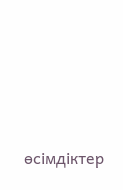өсімдіктер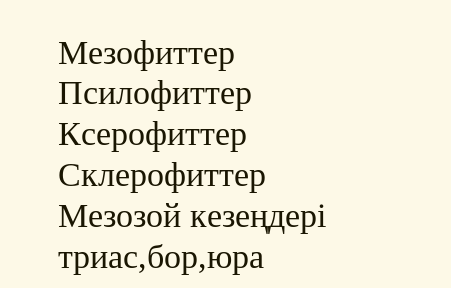Мезофиттер
Псилофиттер
Ксерофиттер
Склерофиттер
Мезозой кезеңдері
триас,бор,юра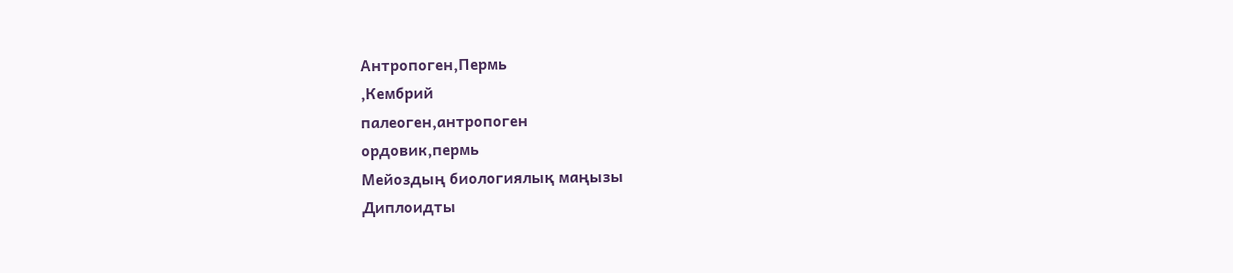Антропоген,Пермь
,Кембрий
палеоген,антропоген
ордовик,пермь
Мейоздың биологиялық маңызы
Диплоидты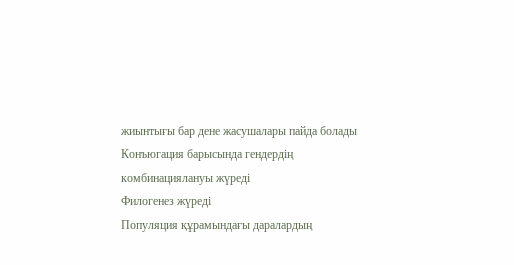жиынтығы бар дене жасушалары пайда болады
Конъюгация барысында гендердің комбинациялануы жүреді
Филогенез жүреді
Популяция құрамындағы даралардың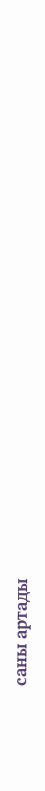саны артады